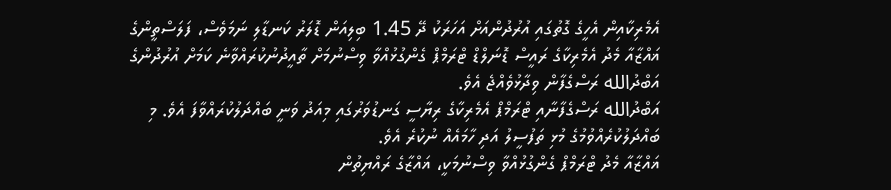އެމެރިކާއިން އެހީގެ ގޮތުގައި އުރުދުންއަށް އަހަރަކު ދޭ 1.45 ބިލިއަން ޑޮލަރު ކަނޑާލި ނަމަވެސް، ފަލަސްތީންގެ ޣައްޒާއާ މެދު އެމެރިކާގެ ރައީސް ޑޮނަލްޑް ޓްރަމްޕް ގެންގުޅުއްވާ ވިސްނުމަށް ތާއީދުނުކުރައްވާނެ ކަމަށް އުރުދުންގެ އަބްދުالله ރަސްގެފާން ވިދާޅުވެއްޖެ އެވެ.
އަބްދުالله ރަސްގެފާނާއި ޓްރަމްޕް އެމެރިކާގެ ރިޔާސީ ގަނޑުވަރުގައި މިއަދު ވަނީ ބައްދަލުކުރައްވާފަ އެވެ. މި ބައްދަލުކުރެއްވުމުގެ މުޅި ތަފުސީލު އަދި ހާމައެއް ނުކުރެ އެވެ.
ޣައްޒާއާ މެދު ޓްރަމްޕް ގެންގުޅުއްވާ ވިސްނުމަކީ، ޣައްޒާގެ ރައްޔިތުން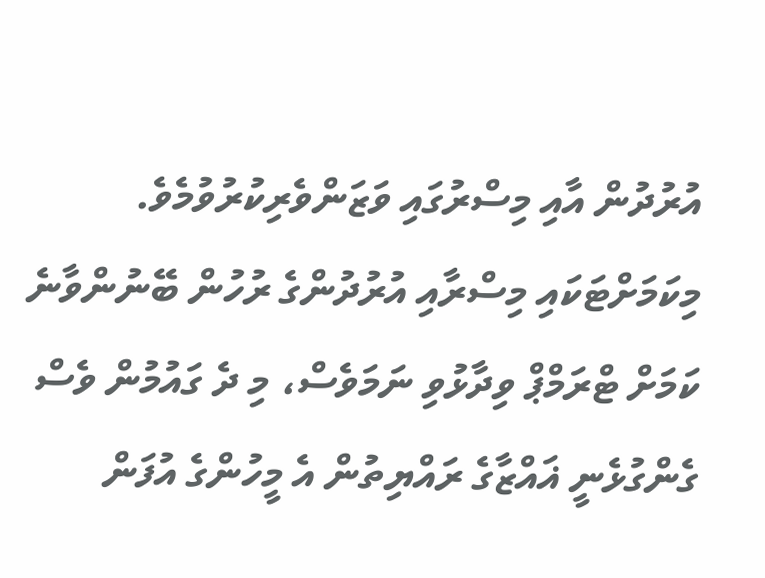އުރުދުން އާއި މިސްރުގައި ވަޒަންވެރިކުރުވުމެވެ.
މިކަމަށްޓަކައި މިސްރާއި އުރުދުންގެ ރުހުން ބޭނުންވާނެ ކަމަށް ޓްރަމްޕް ވިދާޅުވި ނަމަވެސް، މި ދެ ގައުމުން ވެސް ގެންގުޅެނީ ޣައްޒާގެ ރައްޔިތުން އެ މީހުންގެ އުފަން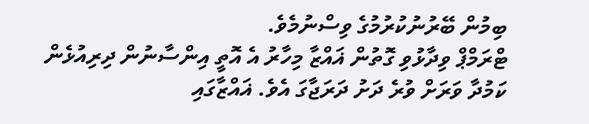ބިމުން ބޭރުނުކުރުމުގެ ވިސްނުމެވެ.
ޓްރަމްޕް ވިދާޅުވި ގޮތުން ޣައްޒާ މިހާރު އެ އޮތީ އިންސާނުން ދިރިއުޅެން ކަމުދާ ވަރަށް ވުރެ ދަށު ދަރަޖާގަ އެވެ. ޣައްޒާގައި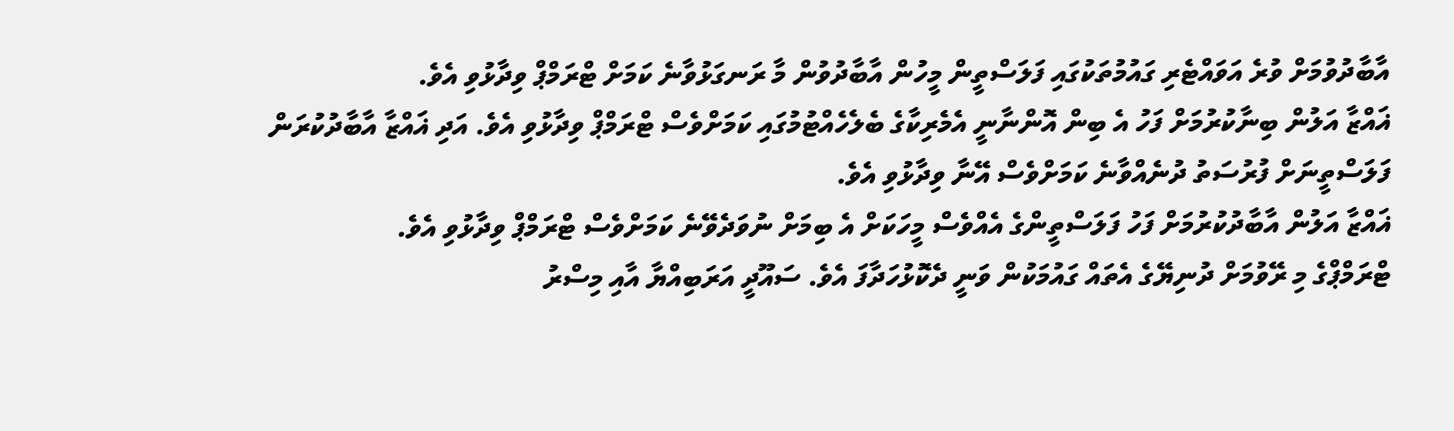އާބާދުވުމަށް ވުރެ އަވައްޓެރި ގައުމުތަކުގައި ފަލަސްތީން މީހުން އާބާދުވުން މާ ރަނގަޅުވާނެ ކަމަށް ޓްރަމްޕް ވިދާޅުވި އެވެ.
ޣައްޒާ އަލުން ބިނާކުރުމަށް ފަހު އެ ބިން އޮންނާނީ އެމެރިކާގެ ބެލެހެއްޓުމުގައި ކަމަށްވެސް ޓްރަމްޕް ވިދާޅުވި އެވެ. އަދި ޣައްޒާ އާބާދުކުރަން ފަލަސްތީނަށް ފުރުސަތު ދުނެއްވާނެ ކަމަށްވެސް އޭނާ ވިދާޅުވި އެވެ.
ޣައްޒާ އަލުން އާބާދުކުރުމަށް ފަހު ފަލަސްތީންގެ އެއްވެސް މީހަކަށް އެ ބިމަށް ނުވަދެވޭނެ ކަމަށްވެސް ޓްރަމްޕް ވިދާޅުވި އެވެ.
ޓްރަމްޕްގެ މި ރޭވުމަށް ދުނިޔޭގެ އެތައް ގައުމަކުން ވަނީ ދެކޮޅުހަދާފަ އެވެ. ސައޫދީ އަރަބިއްޔާ އާއި މިސްރު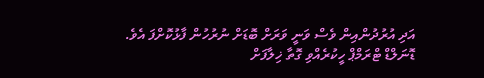އަދި އުރުދުންއިން ވެސް ވަނީ ވަރަށް ބޮޑަށް ނުރުހުން ފާޅުކޮށްފަ އެވެ.
ޑޮނަލްޑް ޓްރަމްޕް ހީކުރެއްވި ގޮތާ ޚިލާފަށް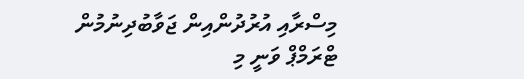މިސްރާއި އުރުދުންއިން ޖަވާބުދިނުމުން ޓްރަމްޕް ވަނީ މި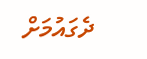ދެގައުމަށް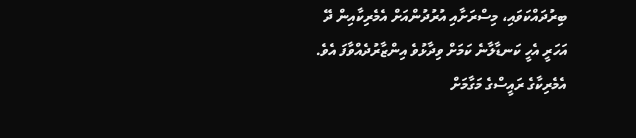ބިރުދައްކަވައި، މިސްރަށާއި އުރުދުންއަށް އެމެރިކާއިން ދޭ އަހަރީ އެހީ ކަނޑާލާނެ ކަމަށް ވިދާޅުވެ އިންޒާރުދެއްވާފަ އެވެ.
އެމެރިކާގެ ރައީސްގެ މަގާމަށް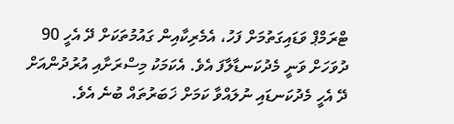ޓްރަމްޕް ވަޑައިގަތުމަށް ފަހު، އެމެރިކާއިން ގައުމުތަކަށް ދޭ އެހީ 90 ދުވަހަށް ވަނީ މެދުކަނޑާލާފަ އެވެ. އެކަމަކު މިސްރަށާއި އުރުދުންއަށް ދޭ އެހީ މެދުކަނޑައި ނުލައްވާ ކަމަށް ޚަބަރުތައް ބުނެ އެވެ.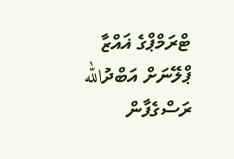ޓްރަމްޕްގެ ޣައްޒާ ޕްލޭނަށް އަބްދުالله ރަސްގެފާން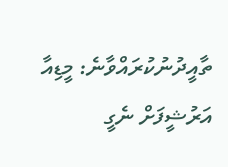ތާއީދުނުކުރައްވާނެ: މީޑިއާ
އަރުޝީފަށް ނެގީ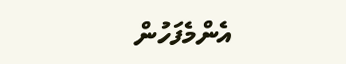އެންމެފަހުން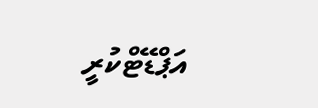އަޕްޑޭޓްކުރީ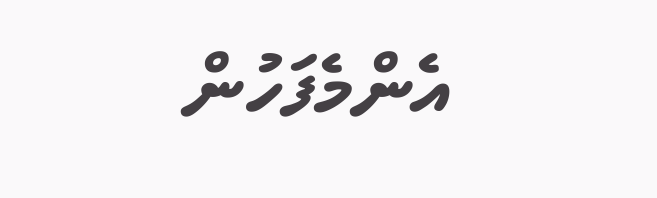އެންމެފަހުން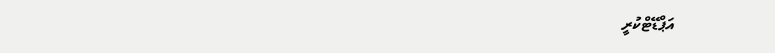އަޕްޑޭޓްކުރީ